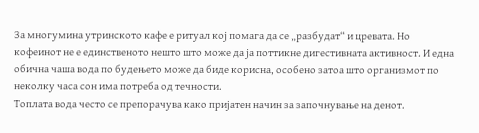За многумина утринското кафе е ритуал кој помага да се „разбудат“ и цревата. Но кофеинот не е единственото нешто што може да ја поттикне дигестивната активност. И една обична чаша вода по будењето може да биде корисна, особено затоа што организмот по неколку часа сон има потреба од течности.
Топлата вода често се препорачува како пријатен начин за започнување на денот.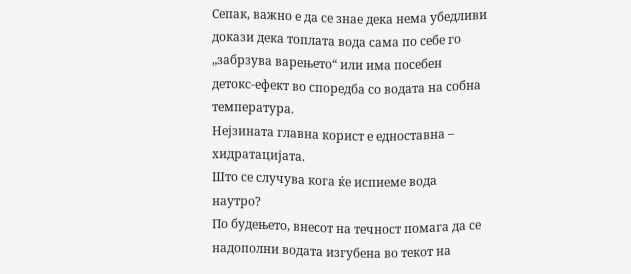Сепак, важно е да се знае дека нема убедливи докази дека топлата вода сама по себе го „забрзува варењето“ или има посебен детокс-ефект во споредба со водата на собна температура.
Нејзината главна корист е едноставна – хидратацијата.
Што се случува кога ќе испиеме вода наутро?
По будењето, внесот на течност помага да се надополни водата изгубена во текот на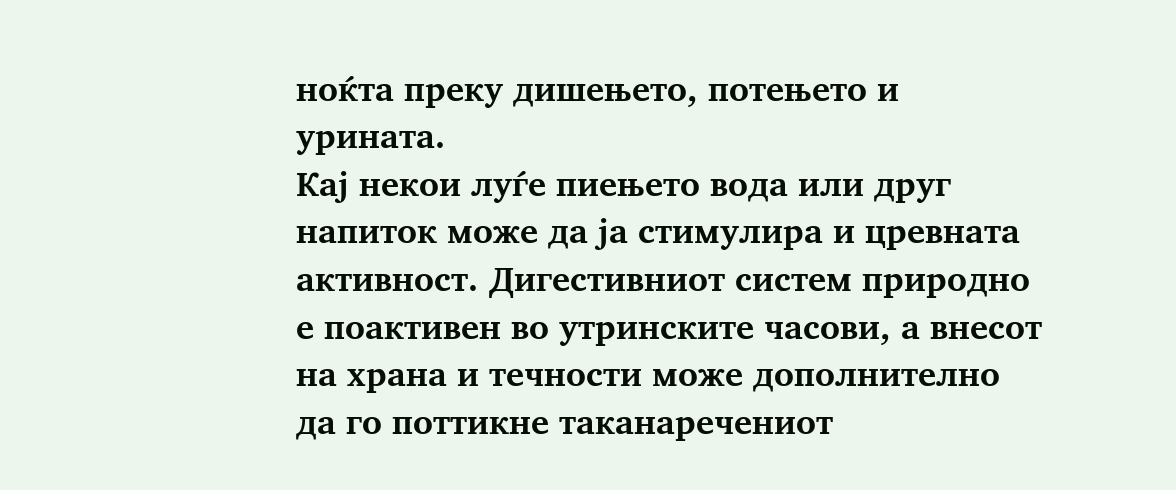ноќта преку дишењето, потењето и урината.
Кај некои луѓе пиењето вода или друг напиток може да ја стимулира и цревната активност. Дигестивниот систем природно е поактивен во утринските часови, а внесот на храна и течности може дополнително да го поттикне таканаречениот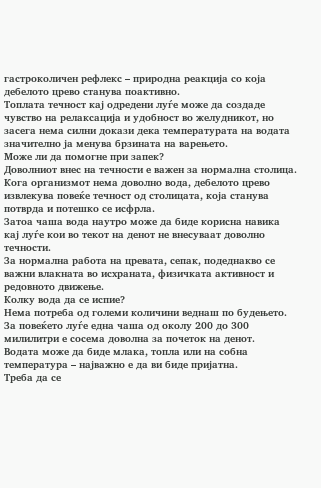гастроколичен рефлекс – природна реакција со која дебелото црево станува поактивно.
Топлата течност кај одредени луѓе може да создаде чувство на релаксација и удобност во желудникот, но засега нема силни докази дека температурата на водата значително ја менува брзината на варењето.
Може ли да помогне при запек?
Доволниот внес на течности е важен за нормална столица.
Кога организмот нема доволно вода, дебелото црево извлекува повеќе течност од столицата, која станува потврда и потешко се исфрла.
Затоа чаша вода наутро може да биде корисна навика кај луѓе кои во текот на денот не внесуваат доволно течности.
За нормална работа на цревата, сепак, подеднакво се важни влакната во исхраната, физичката активност и редовното движење.
Колку вода да се испие?
Нема потреба од големи количини веднаш по будењето.
За повеќето луѓе една чаша од околу 200 до 300 милилитри е сосема доволна за почеток на денот.
Водата може да биде млака, топла или на собна температура – најважно е да ви биде пријатна.
Треба да се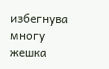избегнува многу жешка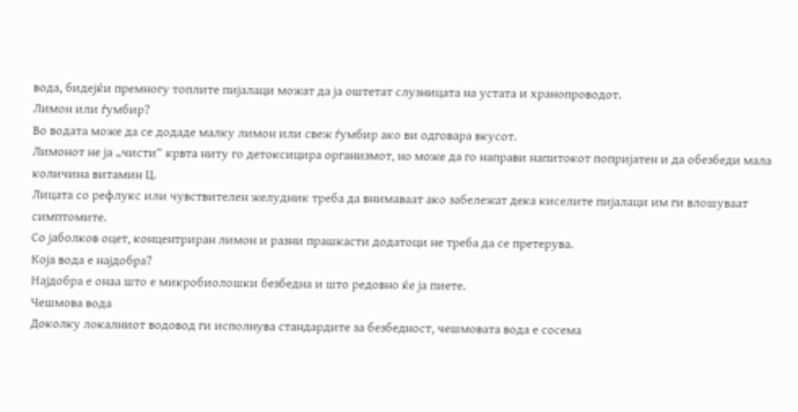вода, бидејќи премногу топлите пијалаци можат да ја оштетат слузницата на устата и хранопроводот.
Лимон или ѓумбир?
Во водата може да се додаде малку лимон или свеж ѓумбир ако ви одговара вкусот.
Лимонот не ја „чисти“ крвта ниту го детоксицира организмот, но може да го направи напитокот попријатен и да обезбеди мала количина витамин Ц.
Лицата со рефлукс или чувствителен желудник треба да внимаваат ако забележат дека киселите пијалаци им ги влошуваат симптомите.
Со јаболков оцет, концентриран лимон и разни прашкасти додатоци не треба да се претерува.
Која вода е најдобра?
Најдобра е онаа што е микробиолошки безбедна и што редовно ќе ја пиете.
Чешмова вода
Доколку локалниот водовод ги исполнува стандардите за безбедност, чешмовата вода е сосема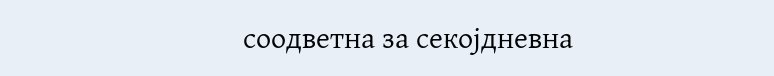соодветна за секојдневна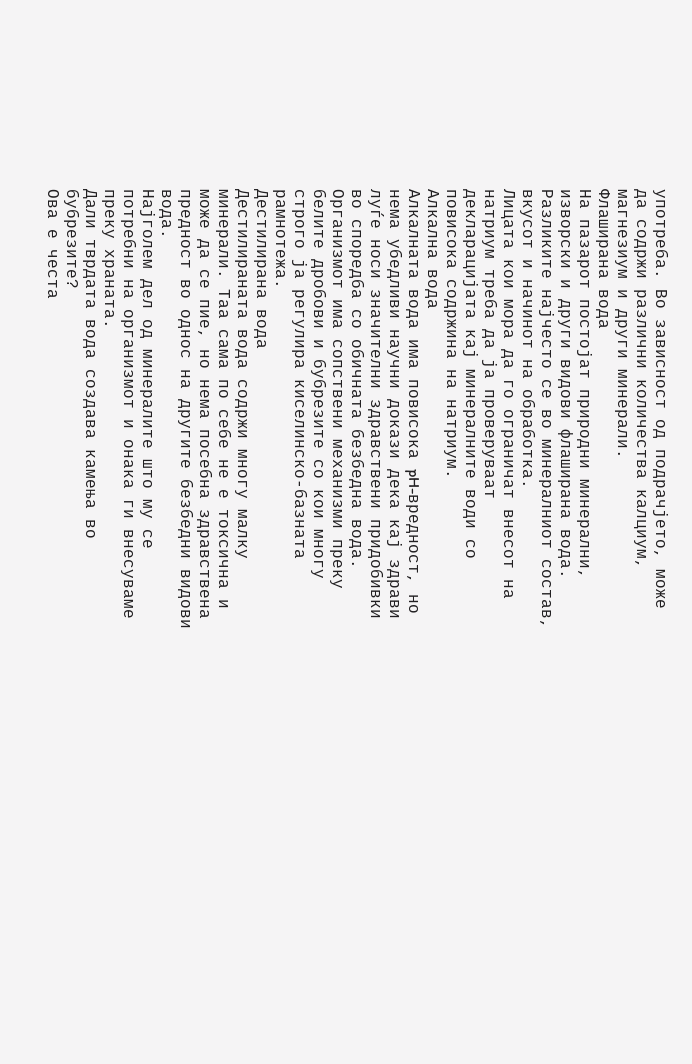употреба. Во зависност од подрачјето, може да содржи различни количества калциум, магнезиум и други минерали.
Флаширана вода
На пазарот постојат природни минерални, изворски и други видови флаширана вода. Разликите најчесто се во минералниот состав, вкусот и начинот на обработка.
Лицата кои мора да го ограничат внесот на натриум треба да ја проверуваат декларацијата кај минералните води со повисока содржина на натриум.
Алкална вода
Алкалната вода има повисока pH-вредност, но нема убедливи научни докази дека кај здрави луѓе носи значителни здравствени придобивки во споредба со обичната безбедна вода.
Организмот има сопствени механизми преку белите дробови и бубрезите со кои многу строго ја регулира киселинско-базната рамнотежа.
Дестилирана вода
Дестилираната вода содржи многу малку минерали. Таа сама по себе не е токсична и може да се пие, но нема посебна здравствена предност во однос на другите безбедни видови вода.
Најголем дел од минералите што му се потребни на организмот и онака ги внесуваме преку храната.
Дали тврдата вода создава камења во бубрезите?
Ова е честа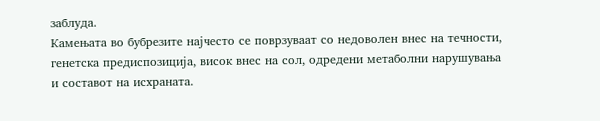заблуда.
Камењата во бубрезите најчесто се поврзуваат со недоволен внес на течности, генетска предиспозиција, висок внес на сол, одредени метаболни нарушувања и составот на исхраната.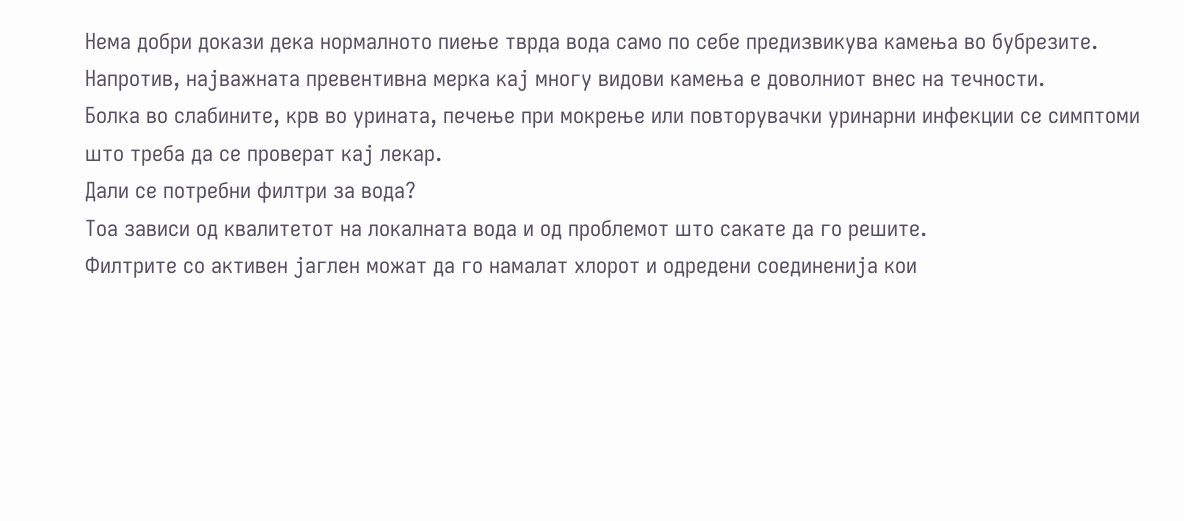Нема добри докази дека нормалното пиење тврда вода само по себе предизвикува камења во бубрезите.
Напротив, најважната превентивна мерка кај многу видови камења е доволниот внес на течности.
Болка во слабините, крв во урината, печење при мокрење или повторувачки уринарни инфекции се симптоми што треба да се проверат кај лекар.
Дали се потребни филтри за вода?
Тоа зависи од квалитетот на локалната вода и од проблемот што сакате да го решите.
Филтрите со активен јаглен можат да го намалат хлорот и одредени соединенија кои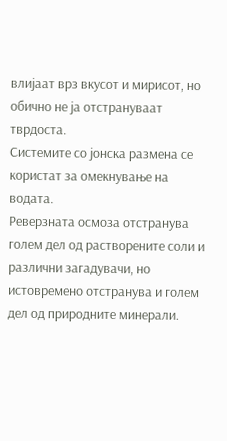влијаат врз вкусот и мирисот, но обично не ја отстрануваат тврдоста.
Системите со јонска размена се користат за омекнување на водата.
Реверзната осмоза отстранува голем дел од растворените соли и различни загадувачи, но истовремено отстранува и голем дел од природните минерали.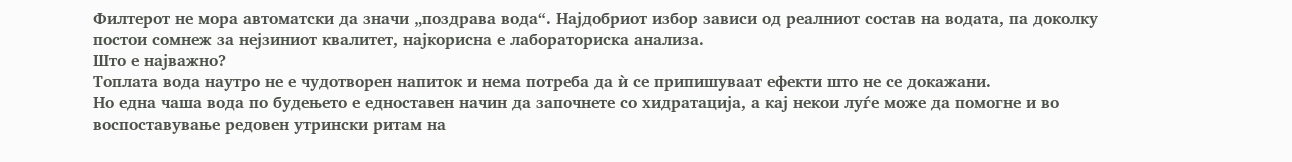Филтерот не мора автоматски да значи „поздрава вода“. Најдобриот избор зависи од реалниот состав на водата, па доколку постои сомнеж за нејзиниот квалитет, најкорисна е лабораториска анализа.
Што е најважно?
Топлата вода наутро не е чудотворен напиток и нема потреба да ѝ се припишуваат ефекти што не се докажани.
Но една чаша вода по будењето е едноставен начин да започнете со хидратација, а кај некои луѓе може да помогне и во воспоставување редовен утрински ритам на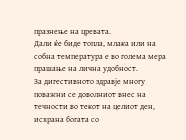празнење на цревата.
Дали ќе биде топла, млака или на собна температура е во голема мера прашање на лична удобност.
За дигестивното здравје многу поважни се доволниот внес на течности во текот на целиот ден, исхрана богата со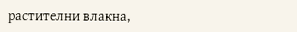растителни влакна,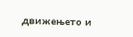движењето и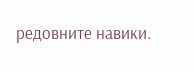редовните навики.